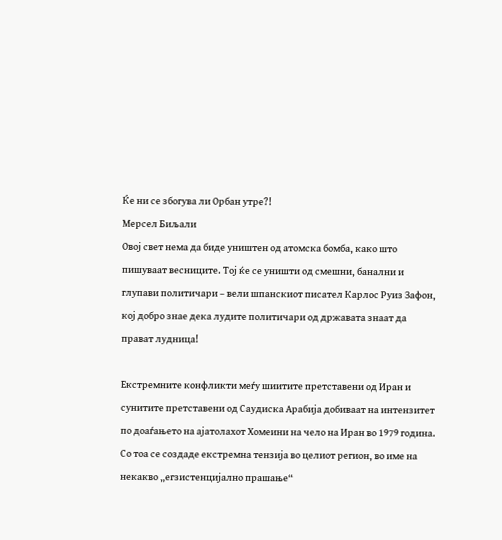Ќе ни се збогува ли Орбан утре?!
Мерсел Биљали
Овој свет нема да биде уништен од атомска бомба, како што пишуваат весниците. Тој ќе се уништи од смешни, банални и глупави политичари – вели шпанскиот писател Карлос Руиз Зафон, кој добро знае дека лудите политичари од државата знаат да прават лудница!

Екстремните конфликти меѓу шиитите претставени од Иран и сунитите претставени од Саудиска Арабија добиваат на интензитет по доаѓањето на ајатолахот Хомеини на чело на Иран во 1979 година. Со тоа се создаде екстремна тензија во целиот регион, во име на некакво „егзистенцијално прашање“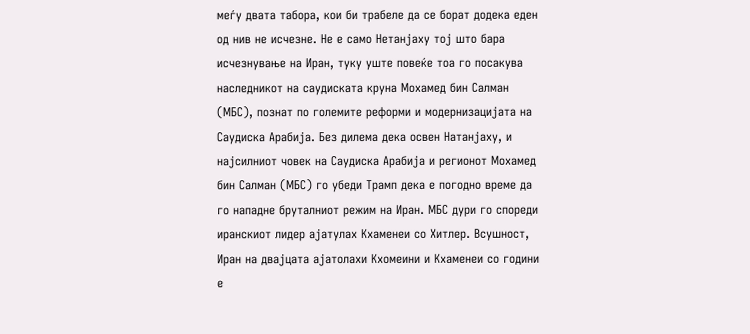меѓу двата табора, кои би трабеле да се борат додека еден од нив не исчезне. Не е само Нетанјаху тој што бара исчезнување на Иран, туку уште повеќе тоа го посакува наследникот на саудиската круна Мохамед бин Салман (МБС), познат по големите реформи и модернизацијата на Саудиска Арабија. Без дилема дека освен Натанјаху, и најсилниот човек на Саудиска Арабија и регионот Мохамед бин Салман (МБС) го убеди Трамп дека е погодно време да го нападне бруталниот режим на Иран. МБС дури го спореди иранскиот лидер ајатулах Кхаменеи со Хитлер. Всушност, Иран на двајцата ајатолахи Кхомеини и Кхаменеи со години е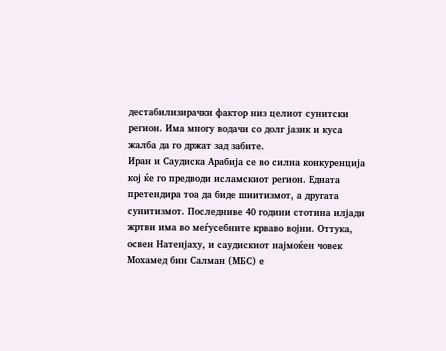дестабилизирачки фактор низ целиот сунитски регион. Има многу водачи со долг јазик и куса жалба да го држат зад забите.
Иран и Саудиска Арабија се во силна конкуренција кој ќе го предводи исламскиот регион. Едната претендира тоа да биде шиитизмот, а другата сунитизмот. Последниве 40 години стотина илјади жртви има во меѓусебните крваво војни. Оттука, освен Натенјаху, и саудискиот најмоќен човек Мохамед бин Салман (МБС) е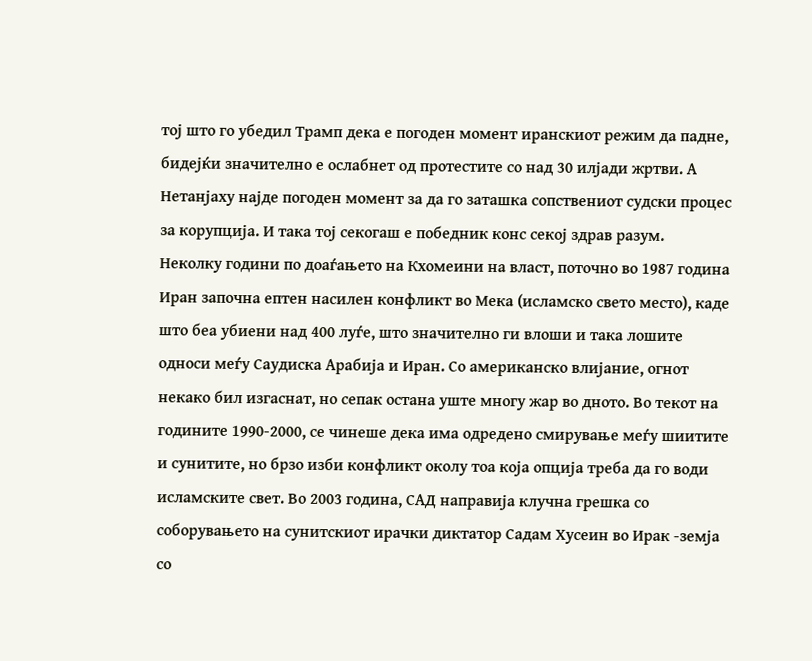тој што го убедил Трамп дека е погоден момент иранскиот режим да падне, бидејќи значително е ослабнет од протестите со над 30 илјади жртви. А Нетанјаху најде погоден момент за да го заташка сопствениот судски процес за корупција. И така тој секогаш е победник конс секој здрав разум.
Неколку години по доаѓањето на Кхомеини на власт, поточно во 1987 година Иран започна ептен насилен конфликт во Мека (исламско свето место), каде што беа убиени над 400 луѓе, што значително ги влоши и така лошите односи меѓу Саудиска Арабија и Иран. Со американско влијание, огнот некако бил изгаснат, но сепак остана уште многу жар во дното. Во текот на годините 1990-2000, се чинеше дека има одредено смирување меѓу шиитите и сунитите, но брзо изби конфликт околу тоа која опција треба да го води исламските свет. Во 2003 година, САД направија клучна грешка со соборувањето на сунитскиот ирачки диктатор Садам Хусеин во Ирак -земја со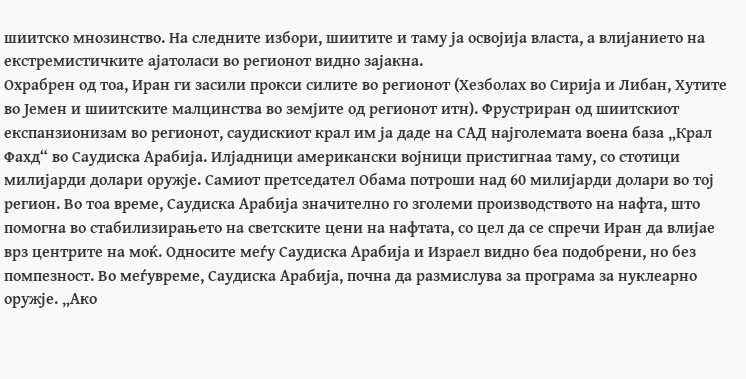шиитско мнозинство. На следните избори, шиитите и таму ја освојија власта, а влијанието на екстремистичките ајатоласи во регионот видно зајакна.
Охрабрен од тоа, Иран ги засили прокси силите во регионот (Хезболах во Сирија и Либан, Хутите во Јемен и шиитските малцинства во земјите од регионот итн). Фрустриран од шиитскиот експанзионизам во регионот, саудискиот крал им ја даде на САД најголемата воена база „Крал Фахд“ во Саудиска Арабија. Илјадници американски војници пристигнаа таму, со стотици милијарди долари оружје. Самиот претседател Обама потроши над 60 милијарди долари во тој регион. Во тоа време, Саудиска Арабија значително го зголеми производството на нафта, што помогна во стабилизирањето на светските цени на нафтата, со цел да се спречи Иран да влијае врз центрите на моќ. Односите меѓу Саудиска Арабија и Израел видно беа подобрени, но без помпезност. Во меѓувреме, Саудиска Арабија, почна да размислува за програма за нуклеарно оружје. „Ако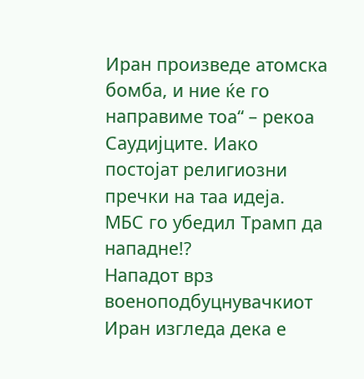Иран произведе атомска бомба, и ние ќе го направиме тоа“ – рекоа Саудијците. Иако постојат религиозни пречки на таа идеја.
МБС го убедил Трамп да нападне!?
Нападот врз военоподбуцнувачкиот Иран изгледа дека е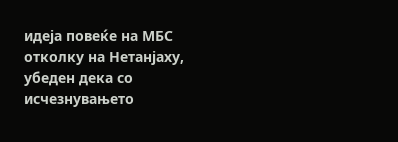идеја повеќе на МБС отколку на Нетанјаху, убеден дека со исчезнувањето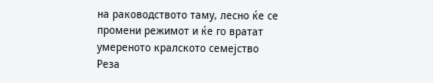на раководството таму, лесно ќе се промени режимот и ќе го вратат умереното кралското семејство Реза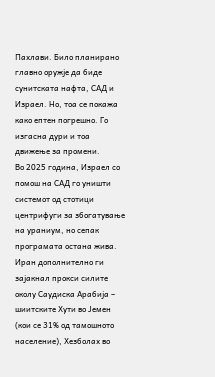Пахлави. Било планирано главно оружје да биде сунитската нафта, САД и Израел. Но, тоа се покажа како ептен погрешно. Го изгасна дури и тоа движење за промени.
Во 2025 година, Израел со помош на САД го уништи системот од стотици центрифуги за збогатување на ураниум, но сепак програмата остана жива. Иран дополнително ги зајакнал прокси силите околу Саудиска Арабија – шиитските Хути во Јемен (кои се 31% од тамошното население), Хезболах во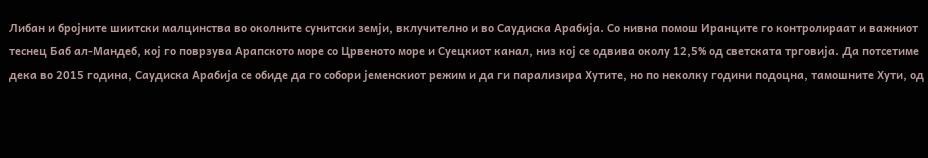Либан и бројните шиитски малцинства во околните сунитски земји, вклучително и во Саудиска Арабија. Со нивна помош Иранците го контролираат и важниот теснец Баб ал-Мандеб, кој го поврзува Арапското море со Црвеното море и Суецкиот канал, низ кој се одвива околу 12,5% од светската трговија. Да потсетиме дека во 2015 година, Саудиска Арабија се обиде да го собори јеменскиот режим и да ги парализира Хутите, но по неколку години подоцна, тамошните Хути, од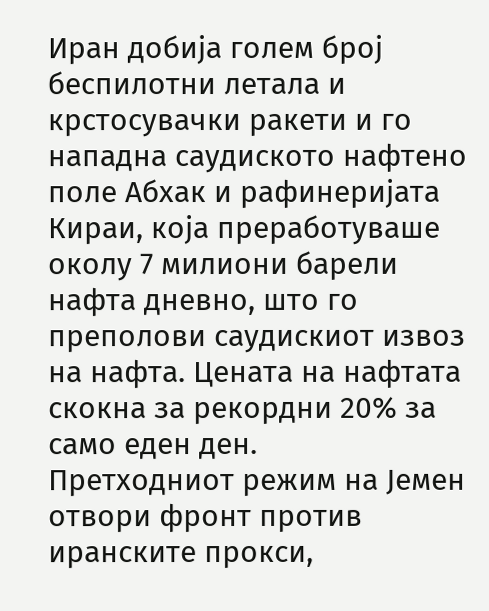Иран добија голем број беспилотни летала и крстосувачки ракети и го нападна саудиското нафтено поле Абхак и рафинеријата Кираи, која преработуваше околу 7 милиони барели нафта дневно, што го преполови саудискиот извоз на нафта. Цената на нафтата скокна за рекордни 20% за само еден ден.
Претходниот режим на Јемен отвори фронт против иранските прокси,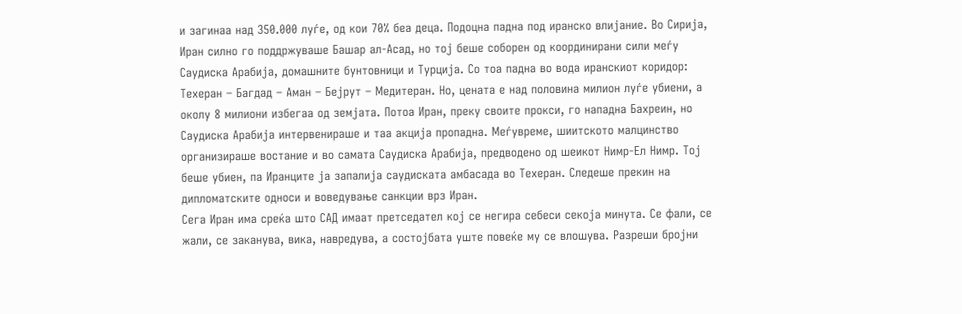и загинаа над 350.000 луѓе, од кои 70% беа деца. Подоцна падна под иранско влијание. Во Сирија, Иран силно го поддржуваше Башар ал-Асад, но тој беше соборен од координирани сили меѓу Саудиска Арабија, домашните бунтовници и Турција. Со тоа падна во вода иранскиот коридор: Техеран – Багдад – Аман – Бејрут – Медитеран. Но, цената е над половина милион луѓе убиени, а околу 8 милиони избегаа од земјата. Потоа Иран, преку своите прокси, го нападна Бахреин, но Саудиска Арабија интервенираше и таа акција пропадна. Меѓувреме, шиитското малцинство организираше востание и во самата Саудиска Арабија, предводено од шеикот Нимр-Ел Нимр. Тој беше убиен, па Иранците ја запалија саудиската амбасада во Техеран. Следеше прекин на дипломатските односи и воведување санкции врз Иран.
Сега Иран има среќа што САД имаат претседател кој се негира себеси секоја минута. Се фали, се жали, се заканува, вика, навредува, а состојбата уште повеќе му се влошува. Разреши бројни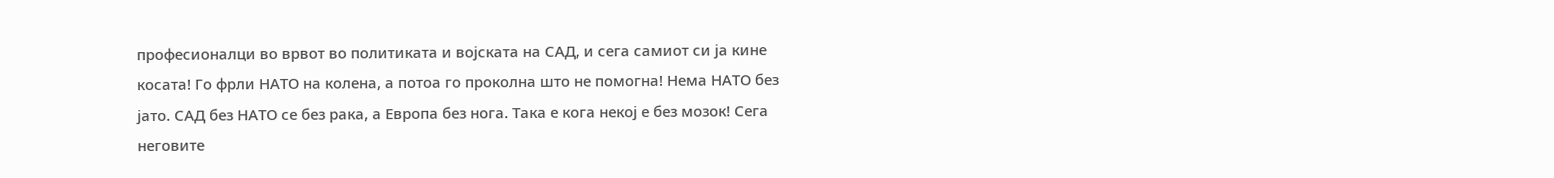професионалци во врвот во политиката и војската на САД, и сега самиот си ја кине косата! Го фрли НАТО на колена, а потоа го проколна што не помогна! Нема НАТО без јато. САД без НАТО се без рака, а Европа без нога. Така е кога некој е без мозок! Сега неговите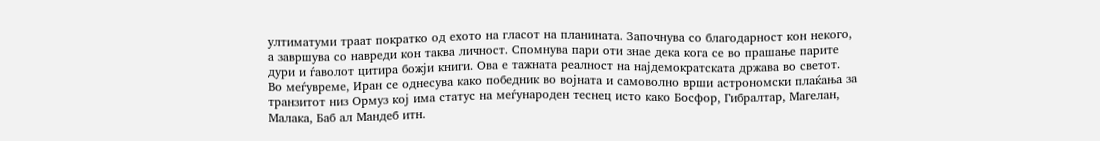ултиматуми траат пократко од ехото на гласот на планината. Започнува со благодарност кон некого, а завршува со навреди кон таква личност. Спомнува пари оти знае дека кога се во прашање парите дури и ѓаволот цитира божји книги. Oва е тажната реалност на најдемократската држава во светот. Во меѓувреме, Иран се однесува како победник во војната и самоволно врши астрономски плаќања за транзитот низ Ормуз кој има статус на меѓународен теснец исто како Босфор, Гибралтар, Магелан, Малака, Баб ал Мандеб итн.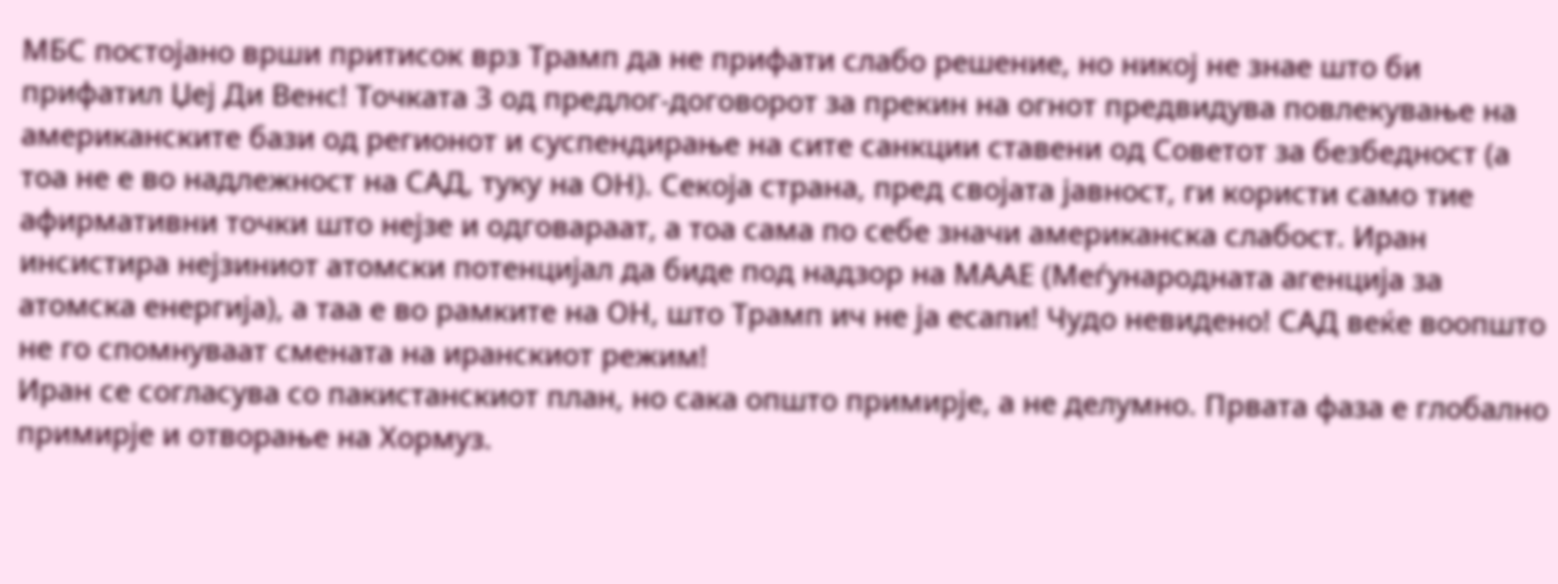МБС постојано врши притисок врз Трамп да не прифати слабо решение, но никој не знае што би прифатил Џеј Ди Венс! Точката 3 од предлог-договорот за прекин на огнот предвидува повлекување на американските бази од регионот и суспендирање на сите санкции ставени од Советот за безбедност (а тоа не е во надлежност на САД, туку на ОН). Секоја страна, пред својата јавност, ги користи само тие афирмативни точки што нејзе и одговараат, а тоа сама по себе значи американска слабост. Иран инсистира нејзиниот атомски потенцијал да биде под надзор на МААЕ (Меѓународната агенција за атомска енергија), а таа е во рамките на ОН, што Трамп ич не ја есапи! Чудо невидено! САД веќе воопшто не го спомнуваат смената на иранскиот режим!
Иран се согласува со пакистанскиот план, но сака општо примирје, а не делумно. Првата фаза е глобално примирје и отворање на Хормуз.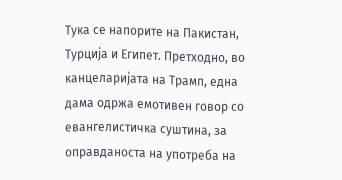Тука се напорите на Пакистан, Турција и Египет. Претходно, во канцеларијата на Трамп, една дама одржа емотивен говор со евангелистичка суштина, за оправданоста на употреба на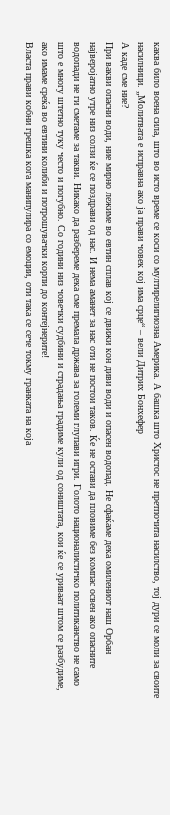каква било воена сила, што во исто време се коси со мултирелигиозна Америка. А башка што Христос не претпочита насилство, тој дури се моли за своите насилници. „Молитвата е исправна ако ја прави човек кој има срце“ – вели Дитрих Бонхефер
А каде сме ние?
При вакви опасни води, ние мирно лежиме во евтин сплав кој се движи кон диви води и опасен водопад. Не сфаќаме дека омилениот наш Орбан најверојатно утре низ солзи ќе се поздрави од нас. И нема аманет за нас оти не постои таков. Ќе не остави да пловиме без компас освен ако опасните водопади не ги сметаме за такви. Никако да разбереме дека сме премала држава за големи глупави игри. Голото националистичко политиканство не само што е многу штетно туку често и погубно. Со години низ човечки судбини и страдања градиме кули од соништата, кои ќе се уриваат штом се разбудиме, ако имаме среќа во евтини колиби и потрошувачки корпи до контејнерите!
Власта прави кобни грешка кога манипулира со емоции, оти така се сече токму гранката на која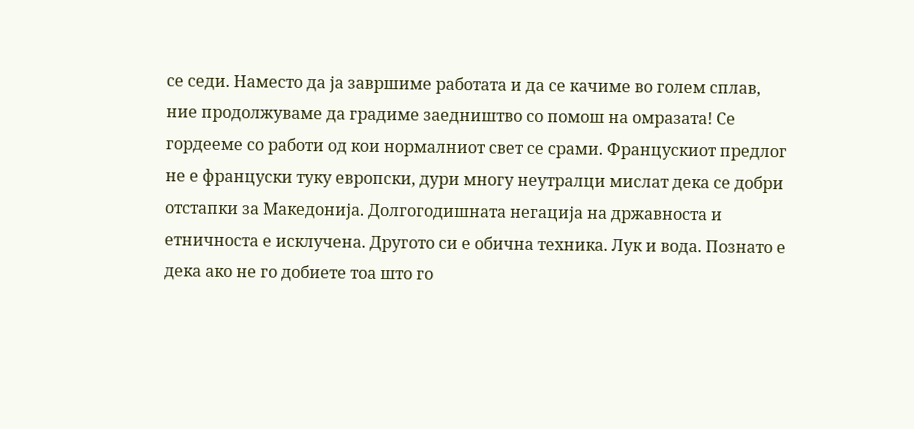се седи. Наместо да ја завршиме работата и да се качиме во голем сплав, ние продолжуваме да градиме заедништво со помош на омразата! Се гордееме со работи од кои нормалниот свет се срами. Францускиот предлог не е француски туку европски, дури многу неутралци мислат дека се добри отстапки за Македонија. Долгогодишната негација на државноста и етничноста е исклучена. Другото си е обична техника. Лук и вода. Познато е дека ако не го добиете тоа што го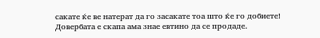сакате ќе ве натерат да го засакате тоа што ќе го добиете! Довербата е скапа ама знае евтино да се продаде.